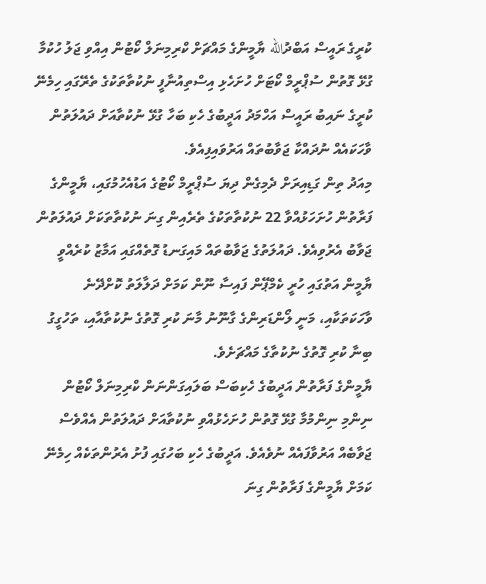ކުރީގެ ރައީސް އަބްދުالله ޔާމީންގެ މައްޗަށް ކްރިމިނަލް ކޯޓުން އިއްވި ޖަލު ހުކުމާ ގުޅޭ ގޮތުން ސުޕްރީމް ކޯޓަށް ހުށަހެޅި އިސްތިއުނާފީ ނުކުތާތަކުގެ ތެރޭގައި ހިމެނޭ ކުރީގެ ނައިބު ރައީސް އަހްމަދު އަދީބުގެ ހެކި ބަހާ ގުޅޭ ނުކުތާއަށް ދައުލަތުން ވާހަކައެއް ނުދައްކާ ޖަވާބުތައް އަރުވައިފިއެވެ.
މިއަދު ތިން ގަޑިއިރަށް ދެމިގެން ދިޔަ ސުޕްރީމް ކޯޓުގެ އަޑުއެހުމުގައި، ޔާމީންގެ ފަރާތުން ހުށަހަޅުއްވާ 22 ނުކުތާތަކުގެ ތެރެއިން ގިނަ ނުކުތާތަކަށް ދައުލަތުން ޖަވާބު އެރުވިއެވެ. ދައުލަތުގެ ޖަވާބުތައް މައިގަނޑު ގޮތެއްގައި އަމާޒު ކުރެއްވީ ޔާމީން އަތުގައި ހުރީ ކެމްޕޭން ފައިސާ ނޫން ކަމަށް ދަލާލަތު ކޮށްދޭނެ ވާހަކަތަކާއި، މަނީ ލޯންޑަރިންގެ ގާނޫނު މާނަ ކުރި ގޮތުގެ ނުކުތާއާއި، ތަހުގީގު ބިނާ ކުރި ގޮތުގެ ނުކުތާގެ މައްޗަށެވެ.
ޔާމީންގެ ފަރާތުން އަދީބުގެ ހެކިބަސް ބަލައިގަންނަން ކްރިމިނަލް ކޯޓުން ނިންމި ނިންމުމާ ގުޅޭ ގޮތުން ހުށަހެޅުއްވި ނުކުތާއަށް ދައުލަތުން އެއްވެސް ޖަވާބެއް އަރުވާފައެއް ނުވެއެވެ. އަދީބުގެ ހެކި ބަހުގައި ފުށު އެރުންތަކެއް ހިމެނޭ ކަމަށް ޔާމީންގެ ފަރާތުން ގިނަ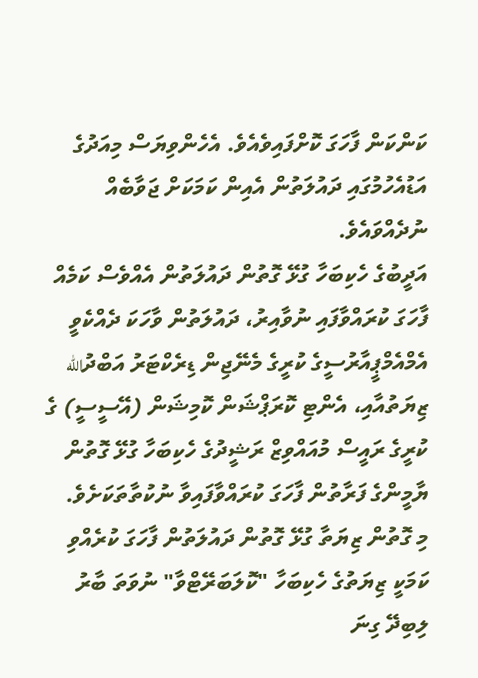ކަންކަން ފާހަގަ ކޮށްފައިވެއެވެ. އެހެންވިޔަސް މިއަދުގެ އަޑުއެހުމުގައި ދައުލަތުން އެއިން ކަމަކަށް ޖަވާބެއް ނުދެއްވައެވެ.
އަދީބުގެ ހެކިބަހާ ގުޅޭ ގޮތުން ދައުލަތުން އެއްވެސް ކަމެއް ފާހަގަ ކުރައްވާފައި ނުވާއިރު، ދައުލަތުން ވާހަކަ ދެއްކެވީ އެމްއެމްޕީއާރުސީގެ ކުރީގެ މެނޭޖިން ޑިރެކްޓަރު އަބްދުالله ޒިޔަތުއާއި، އެންޓި ކޮރަޕްޝަން ކޮމިޝަން (އޭސީސީ) ގެ ކުރީގެ ރައީސް މުއައްވިޒް ރަޝީދުގެ ހެކިބަހާ ގުޅޭ ގޮތުން ޔާމީންގެ ފަރާތުން ފާހަގަ ކުރައްވާފައިވާ ނުކުތާތަކަށެވެ.
މި ގޮތުން ޒިޔަތާ ގުޅޭ ގޮތުން ދައުލަތުން ފާހަގަ ކުރެއްވި ކަމަކީ ޒިޔަތުގެ ހެކިބަހާ "ކޮލަބަރޭޓްވާ" ނުވަތަ ބާރު ލިބިދޭ ގިނަ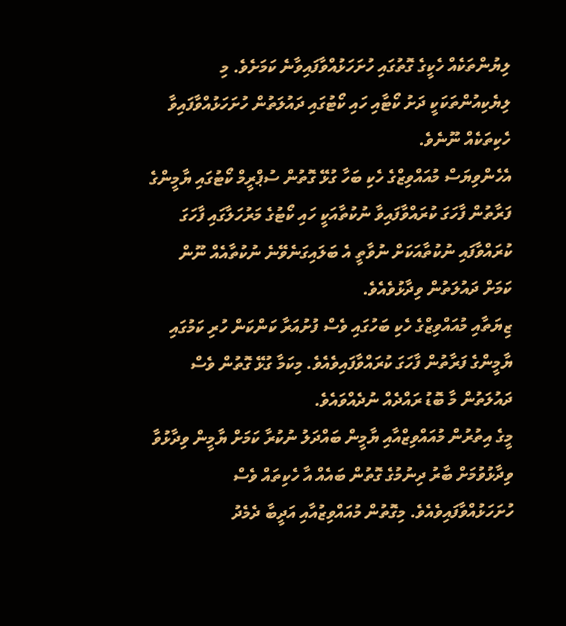ލިޔުންތަކެއް ހެކީގެ ގޮތުގައި ހުށަހަޅުއްވާފައިވާނެ ކަމަށެވެ. މި ލިޔެކިއުންތަކަކީ ދަށު ކޯޓާއި ހައި ކޯޓުގައި ދައުލަތުން ހުށަހަޅުއްވާފައިވާ ހެކިތަކެއް ނޫނެވެ.
އެހެންވިޔަސް މުއައްވިޒްގެ ހެކި ބަހާ ގުޅޭ ގޮތުން ސުޕްރީމް ކޯޓުގައި ޔާމީންގެ ފަރާތުން ފާހަގަ ކުރައްވާފައިވާ ނުކުތާއަކީ ހައި ކޯޓުގެ މަރުހަލާގައި ފާހަގަ ކުރައްވާފައި ނުކުތާއަކަށް ނުވާތީ އެ ބަލައިގަނެވޭނެ ނުކުތާއެއް ނޫން ކަމަށް ދައުލަތުން ވިދާޅުވެއެވެ.
ޒިޔަތާއި މުއައްވިޒްގެ ހެކި ބަހުގައި ވެސް ފުށުއަރާ ކަންކަން ހުރި ކަމުގައި ޔާމީންގެ ފަރާތުން ފާހަގަ ކުރައްވާފައިވެއެވެ. މިކަމާ ގުޅޭ ގޮތުން ވެސް ދައުލަތުން މާ ބޮޑު ރައްދެއް ނުދެއްވައެވެ.
މީގެ އިތުރުން މުއައްވިޒްއާއި ޔާމީން ބައްދަލު ނުކުރާ ކަމަށް ޔާމީން ވިދާޅުވާ ވިދާޅުވުމަށް ބާރު ދިނުމުގެ ގޮތުން ބައެއް އާ ހެކިތައް ވެސް ހުށަހަޅުއްވާފައިވެއެވެ. މިގޮތުން މުއައްވިޒުއާއި އަދީބާ ދެމެދު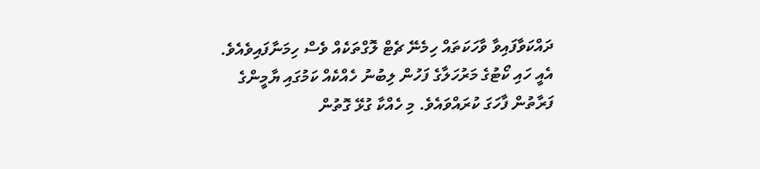ދައްކަވާފައިވާ ވާހަކަތައް ހިމެނޭ ޗެޓް ލޮގްތަކެއް ވެސް ހިމަނާފައިވެއެވެ. އެއީ ހައި ކޯޓުގެ މަރުހަލާގެ ފަހުން ލިބުނު ހެއްކެއް ކަމުގައި ޔާމީންގެ ފަރާތުން ފާހަގަ ކުރައްވައެވެ. މި ހެއްކާ ގުޅޭ ގޮތުން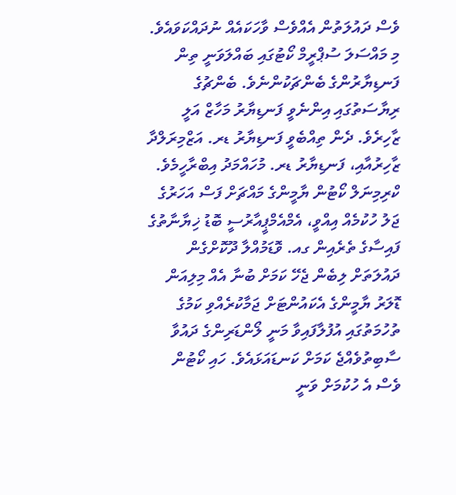ވެސް ދައުލަތުން އެއްވެސް ވާހަކައެއް ނުދައްކަވައެވެ.
މި މައްސަލަ ސުޕްރީމް ކޯޓުގައި ބައްލަވަނީ ތިން ފަނޑިޔާރުންގެ ބެންޗަކުންނެވެ. ބެންޗުގެ ރިޔާސަތުގައި އިންނެވީ ފަނޑިޔާރު މަހާޒް އަލީ ޒާހިރެވެ. ދެން ތިއްބެވީ ފަނޑިޔާރު ޑރ. އަޒްމިރަލްދާ ޒާހިރުއާއި، ފަނޑިޔާރު ޑރ. މުހައްމަދު އިބްރާހީމެވެ.
ކްރިމިނަލް ކޯޓުން ޔާމީންގެ މައްޗަށް ފަސް އަހަރުގެ ޖަލު ހުކުމެއް އިއްވީ، އެމްއެމްޕީއާރުސީ ބޮޑު ޚިޔާނާތުގެ ފައިސާގެ ތެރެއިން ގއ. ވޮޑަމުއްލާ ދޫކޮށްގެން ދައުލަތަށް ލިބެން ޖެހޭ ކަމަށް ބުނާ އެއް މިލިއަން ޑޮލަރު ޔާމީންގެ އެކައުންޓަށް ޖަމާކުރެއްވި ކަމުގެ ތުހުމަތުގައި އުފުލާފައިވާ މަނީ ލޯންޑަރިންގެ ދައުވާ ސާބިތުވެއްޖެ ކަމަށް ކަނޑައަޅައެވެ. ހައި ކޯޓުން ވެސް އެ ހުކުމަށް ވަނީ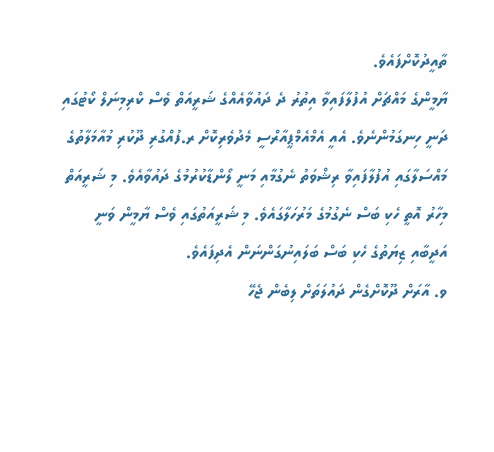ތާއީދުކޮށްފައެވެ.
ޔާމީންގެ މައްޗަށް އުފުލާފައިވާ އިތުރު ދެ ދައުވާއެއްގެ ޝަރީއަތް ވެސް ކްރިމިނަލް ކޯޓުގައި ދަނީ ހިނގަމުންނެވެ. އެއީ އެމްއެމްޕީއާރްސީ މެދުވެރިކޮށް ރ.ފުއްގުރި ދޫކުރި މުއާމަލާތުގެ މައްސަލާގައި އުފުލާފައިވާ ރިޝްވަތު ނެގުމާއި މަނީ ލޯންޑާކުރުމުގެ ދައުވާއެވެ. މި ޝަރީއަތް މިހާރު އޮތީ ހެކި ބަސް ނެގުމުގެ މަރުހަލާގައެވެ. މި ޝަރީއަތުގައި ވެސް ޔާމީން ވަނީ އަދީބާއި ޒިޔަތުގެ ހެކި ބަސް ބަލައިނުގަންނަން އެދިފައެވެ.
ވ. އާރަށް ދޫކޮށްގެން ދައުލަތަށް ލިބެން ޖެހޭ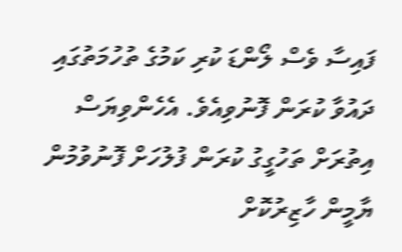ފައިސާ ވެސް ލޯންޑަ ކުރި ކަމުގެ ތުހުމަތުގައި ދައުވާ ކުރަން ފޮނުވިއެވެ. އެހެންވިޔަސް އިތުރަށް ތަހުގީގު ކުރަން ފުލުހަށް ފޮނުވުމުން ޔާމީން ހާޒިރުކޮށް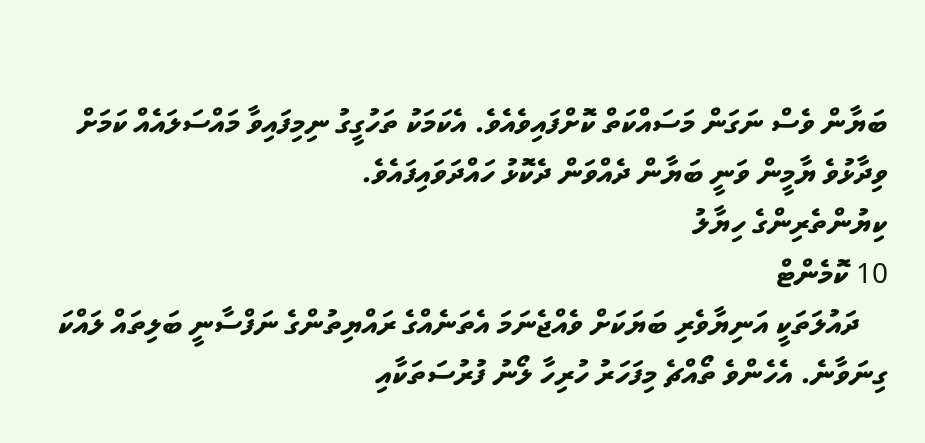ބަޔާން ވެސް ނަގަން މަސައްކަތް ކޮށްފައިވެއެވެ. އެކަމަކު ތަހުގީގު ނިމިފައިވާ މައްސަލައެއް ކަމަށް ވިދާޅުވެ ޔާމީން ވަނީ ބަޔާން ދެއްވަން ދެކޮޅު ހައްދަވައިފައެވެ.
ކިޔުންތެރިންގެ ހިޔާލު
10 ކޮމެންޓް
    ދައުލަތަކީ އަނިޔާވެރި ބަޔަކަށް ވެއްޖެނަމަ އެތަނެއްގެ ރައްޔިތުންގެ ނަފްސާނީ ބަލިތައް ލައްކަ ގިނަވާނެ. އެހެންވެ ތޯއްޗެ މިފަހަރު ހުރިހާ ލޯނު ފުރުސަތަކާއި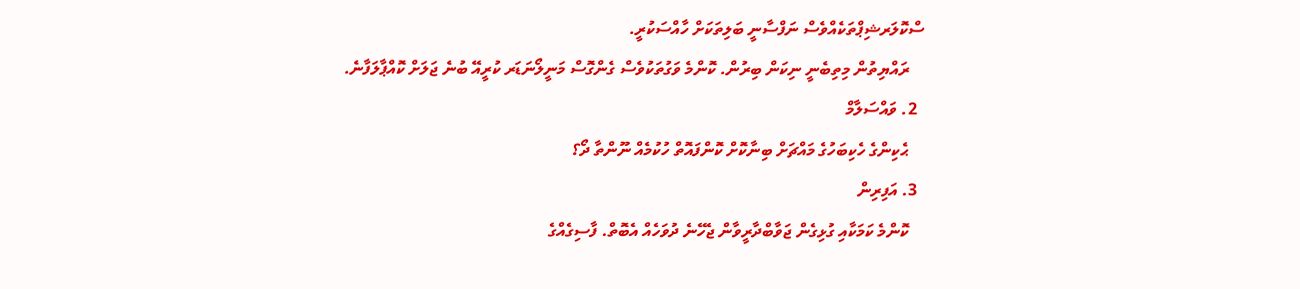ސްކޮލަރޝިޕްތަކެއްވެސް ނަފްސާނީ ބަލިތަކަށް ހާއްސަކުރީ.
    ރައްޔިތުން މިތިބެނީ ނިކަން ބިރުން. ކޮންމެ ވަގުތަކުވެސް ގެންގޮސް މަނީލޯނަޑަރ ކުރީއޭ ބުނެ ޖަލަށް ކޮއްޕާލަފާނެ.
  2. ވައްސަލާމް
    ޙެކިންގެ ހެކިބަހުގެ މައްޗަށް ބިނާކޮށް ކޮންފައޮތް ހުކުމެއް ނޫންތާ ދޯ؟
  3. އަފިރިން
    ކޮންމެ ކަމަކާއި ގުޅިގެން ޖަވާބްދާރީވާން ޖެހޭނެ ދުވަހެއް އެބޮތް. ފާސިގެއްގެ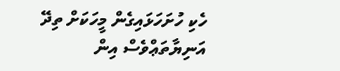ހެކި ހުށަހަޅައިގެން މީހަކަށް ތިދޭ އަނިޔާތަޢްވެސް އިން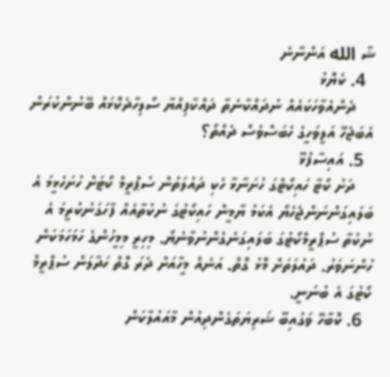ޝާ الله އަންނާނެ
  4. ކެޔޮޅު
    ދެންއެވާހަކައެއް ނުދައްކާނެތާ ދައްކާފިއްޔާ ސޯލިހާދެކޮޅައް ބޭނުންކުރަން އެބަޖެހޭ އަލީވަހީގެ ހެބަސްވެސް ދެއްތޯ؟
  5. އައިސާފުޅޫ
    ދަށު ކޯޓާ ހައިކޯޓްގަ ހުށަނާޅާ ހެކި ދައުލަތުން ސުޕްރީމް ކޯޓަށް ހުށަހެޅީމަ އެ ބަލައިގަންނަންޖެހެޔޯ އެކަމު ޔާމީން ހައިކޯޓުގަ ނުކުތާއެއް ފާހަގަނުކުރީމަ އެ ނުކުތާ ސުޕްރީމްކޯޓުގަ ބަލައިގަނެގެންނުވާނެޔޯ. މިހިރީ މިމީހުންގެ ހަމަހަމަކަން ހުންނަވަރު. ދައުލަތަށް މޮޅު ގޮތް. އަނެއް މީހާއަށް ދެރަ ގޮތް ހަދާލަން ސުޕްރީމް ކޯޓުގަ އެ ބުނަނީ.
  6. ކޮބާހޭ ވަގުއިބޫ ޝަރިޔަތަގެންދިއުން މާއައުލާކަން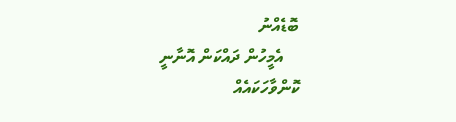ބޮޑެއްނު
    އެމީހުން ދައްކަން އޮނާނީ ކޮންވާހަކައެއް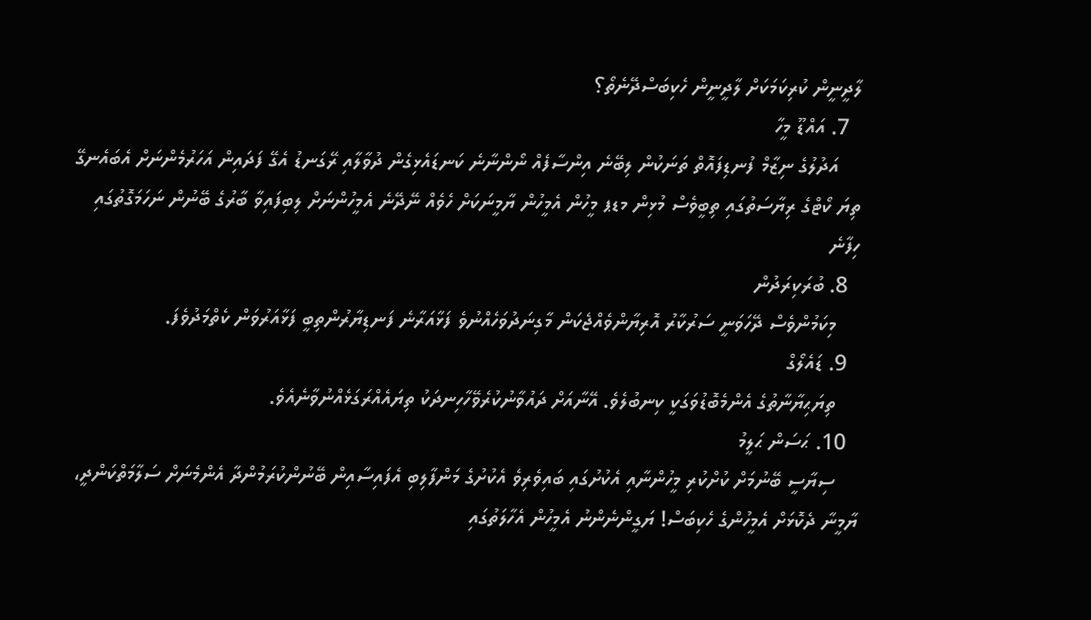ލާދީނީން ކުރިކަމަކަށް ލާދީނީން ހެކިބަސްދޭނެތޯ؟
  7. އައްޑޫ މީހާ
    އަދުލުގެ ނިޒާމް ފުނޑިފައޮތް ތަނަކުން ލިބޭނެ އިންސާފެއް ނޯންނާނެ ކަނޑައެޅިގެން ދުވާލާއި ރޭގަނޑު އެގޭ ފަދައިން އަހަރުމެންނަށް އެބައެނގޭ ތިޔަ ކޯޓްގެ ރިޔާސަތުގައި ތިބީވެސް މުޅިން މޑޕ މީހުން އެމީހުން ޔާމީނަކަށް ހެވެއް ނޭދޭނެ އެމީހުންނަށް ލިބިފައިވާ ބާރުގެ ބޭނުން ނަހަމަގޮތުގައި ހިފާނެ
  8. ބުރަކިރަދުން
    މިކަމުންވެސް ދޭހަވަނީ ސަރުކާރު އޮރިޔާންވެއްޖެކަން މާގިނަދުވަހެއްނުވެ ފަޅާއަރާނެ ފަނޑިޔާރުންތިބީ ފަޅާއަރުވަން ކެތްމަދުވެފަ.
  9. ޑައެލޯގް
    ތިޔަޙިޔާނާތުގެ އެންމެބޮޑުވަގަކީ ކިނބުލެވެ. އޭނާއަށް ދައުވާނުކުރެވޭހާހިނދަކު ތިޔައެއްރަގަޅެއްނުވާނެއެވެ.
  10. ޙަސަން ޙަލީމު
    ސިޔާސީ ބޭނުމަށް ކުށްކުރި މީހުންނާއި އެކުށުގައި ބައިވެރިވެ އެކުށުގެ މަންފާލިބި އެފައިސާއިން ބޭނުންކުރަމުންދާ އެންމެނަށް ސަލާމަތްކަންދީ، ޔާމީނާ ދެކޮޅަށް އެމީހުންގެ ހެކިބަސް! ޔަގީންނެންނު އެމީހުން އެހާލަތުގައި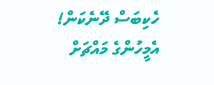ހެކިބަސް ދޭނެކަން! އެމީހުންގެ މައްޗަށް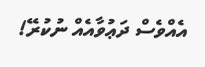އެއްވެސް ދަޢުވާއެއް ނުކުރޭ!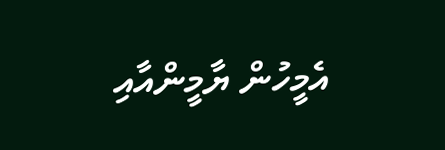އެމީހުން ޔާމީންއާއި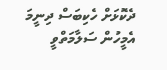ދެކޮޅަށް ހެކިބަސް ދިނީމަ އެމީހުން ސަލާމަތްވީ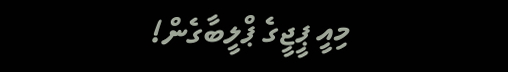މިއީ ޕީޖީގެ ޕްލީބާގެން!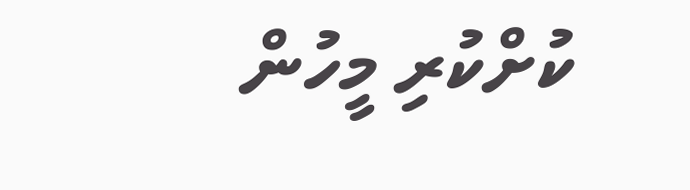ކުށްކުރި މީހުން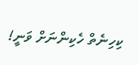ކިހިނެތް ހެކިންނަށް ވަނީ!